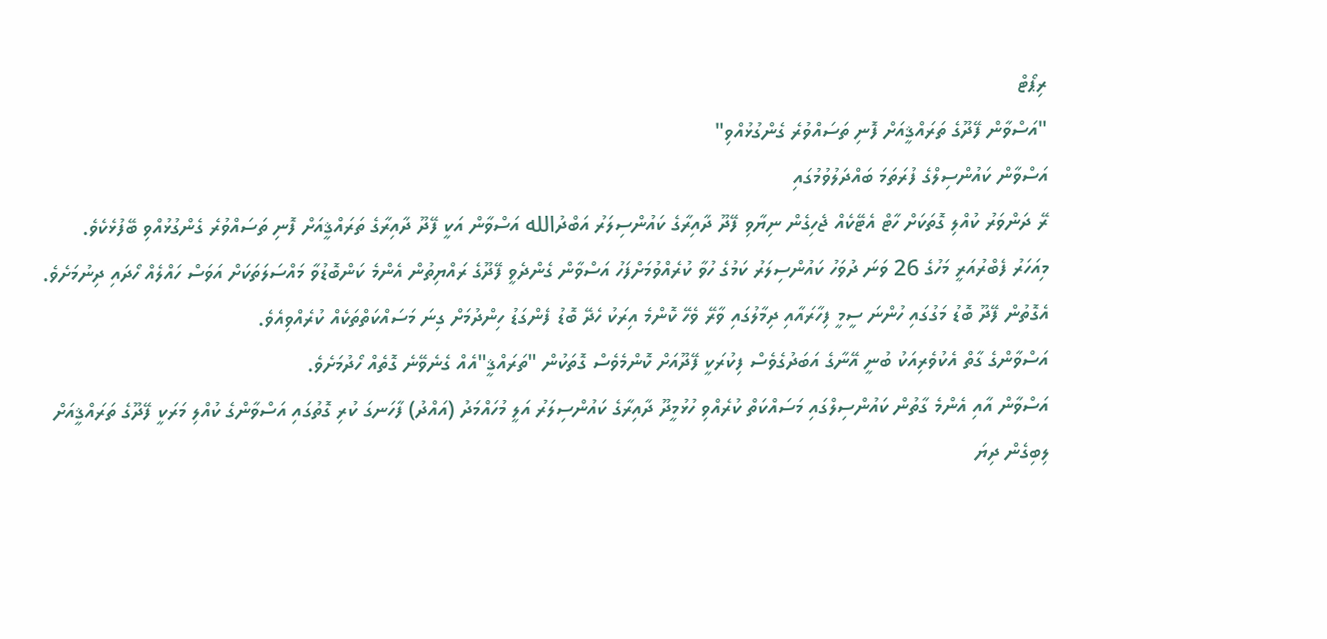ރިޕޯޓް
"އަސްވާން ފޭދޫގެ ތަރައްޤީއަށް ފޮނި ތަސައްވުރެ ގެންގުޅުއްވި"
އަސްވާން ކައުންސިލްގެ ފުރަތަމަ ބައްދަލުވުމުގައި
ރޭ ދަންވަރު ކުއްލި ގޮތަކަށް ހާޓް އެޓޭކެއް ޖެހިގެން ނިޔާވި ފޭދޫ ދާއިރާގެ ކައުންސިލަރު އަބްދުالله އަސްވާން އަކީ ފޭދޫ ދާއިރާގެ ތަރައްޤީއަށް ފޮނި ތަސައްވުރެ ގެންގުޅުއްވި ބޭފުޅެކެވެ.
މިއަހަރު ފެބްރުއަރީ މަހުގެ 26 ވަނަ ދުވަހު ކައުންސިލަރު ކަމުގެ ހުވާ ކުރެއްވުމަށްފަހު އަސްވާން ގެންދެވީ ފޭދޫގެ ރައްޔިތުން އެންމެ ކަންބޮޑުވާ މައްސަލަތަކަށް އަވަސް ހައްލެއް ހޯދައި ދިނުމަށެވެ. އެގޮތުން ފޭދޫ ބޮޑު މަގުގައި ހުންނަ ސީމީ ފިހާރައާއި ދިމާލުގައި ވާރޭ ވެހޭ ކޮންމެ އިރަކު ހެދޭ ބޮޑު ފެންގަޑު ހިންދުމަށް ގިނަ މަސައްކަތްތަކެއް ކުރެއްވިއެވެ.
އަސްވާންގެ ގާތް އެކުވެރިއަކު ބުނީ އޭނާގެ އަބަދުގެވެސް ފިކުރަކީ ފޭދޫއަށް ކޮންމެވެސް ގޮތަކުން "ތަރައްޤީ"އެއް ގެނެވޭނެ ގޮތެއް ހޯދުމަށެވެ.
އަސްވާން އާއި އެންމެ ގާތުން ކައުންސިލްގައި މަސައްކަތް ކުރެއްވި ހުޅުމީދޫ ދާއިރާގެ ކައުންސިލަރު އަލީ މުހައްމަދު (އައްދު) ފާހަނގަ ކުރި ގޮތުގައި އަސްވާންގެ ކުއްލި މަރަކީ ފޭދޫގެ ތަރައްޤީއަށް ލިބިގެން ދިޔަ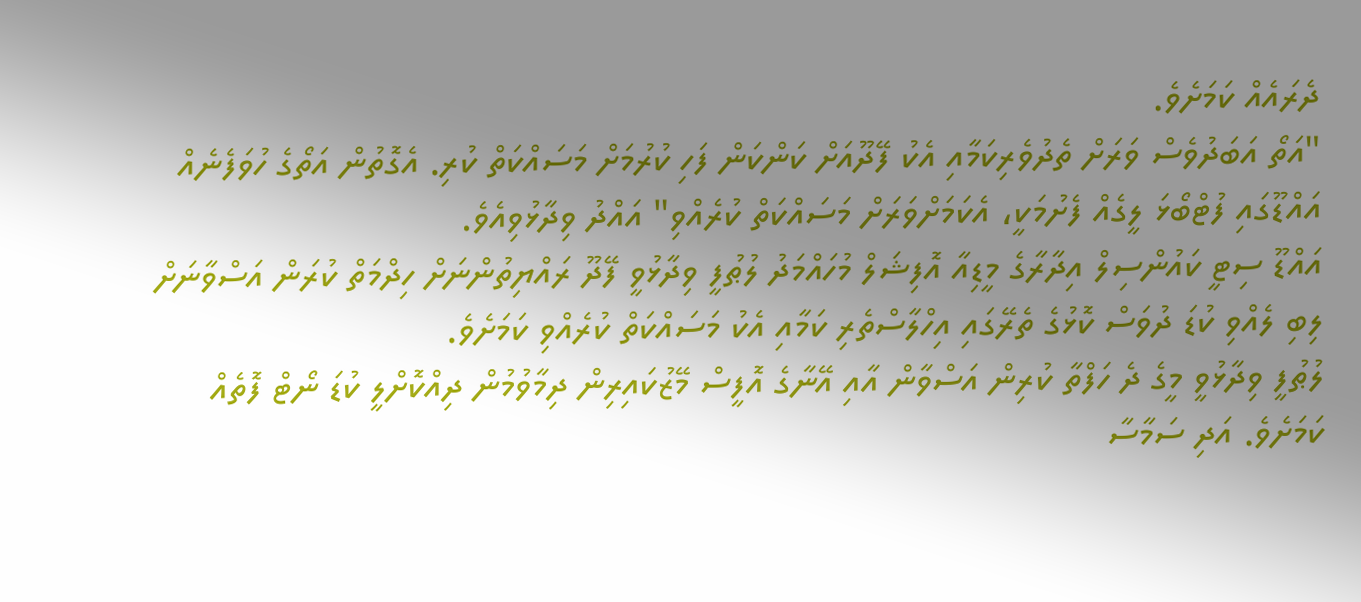ދެރައެއް ކަމަށެވެ.
"އަތޯ އަބަދުވެސް ވަރަށް ތެދުވެރިކަމާއި އެކު ފޭދޫއަށް ކަންކަން ފަހި ކުރުމަށް މަސައްކަތް ކުރި. އެގޮތުން އަތޯގެ ހުވަފެނެއް އައްޑޫގައި ފުޓްބޯޅަ ލީގެއް ފެށުމަކީ، އެކަމަށްވަރަށް މަސައްކަތް ކުރެއްވި" އައްދު ވިދާޅުވިއެވެ.
އައްޑޫ ސިޓީ ކައުންސިލް އިދާރާގެ މީޑިއާ އޮފިޝަލް މުހައްމަދު ލުޠުފީ ވިދާޅުވީ ފޭދޫ ރައްޔިތުންނަށް ހިދްމަތް ކުރަން އަސްވާނަށް ލިބި ލެއްވި ކުޑަ ދުވަސް ކޮޅުގެ ތެރޭގައި އިހްލާސްތެރި ކަމާއި އެކު މަސައްކަތް ކުރެއްވި ކަމަށެވެ.
ލުޠުފީ ވިދާޅުވީ މީގެ ދެ ހަފްތާ ކުރިން އަސްވާން އާއި އޭނާގެ އޮފީސް މޭޒުކައިރިން ދިމާވުމުން ދިއްކޮށްލީ ކުޑަ ނޯޓް ފޮތެއް ކަމަށެވެ. އަދި ސަމާސާ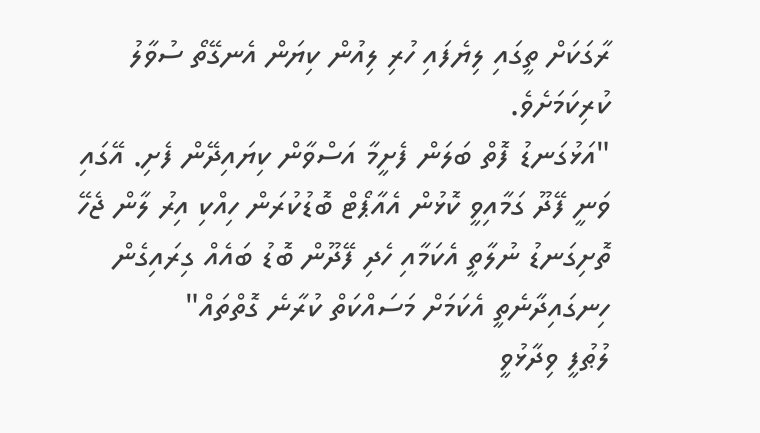ރާގަކަށް ތީގައި ލިޔެފައި ހުރި ލިއުން ކިޔަން އެނގޭތޯ ސުވާލު ކުރިކަމަށެވެ.
"އަޅުގަނޑު ފޮތް ބަލަން ފެށީމާ އަސްވާން ކިޔައިދޭން ފެށި. އޭގައި ވަނީ ފޭދޫ ގަމާއިވީ ކޮޅުން އެއާޕޯޓް ބޮޑުކުރަން ހިއްކި އިރު ލާން ޖެހޭ ތޮށިގަނޑު ނުލާތީ އެކަމާއި ހެދި ފޭދޫން ބޮޑު ބައެއް ގިރައިގެން ހިނގައިދާނެތީ އެކަމަށް މަސައްކަތް ކުރާނެ ގޮތްތައް"
ލުޠުފީ ވިދާޅުވީ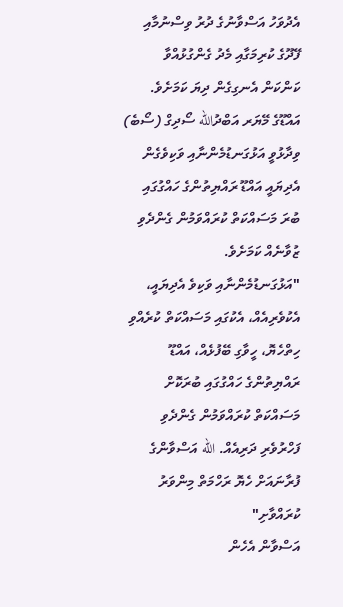އެދުވަހު އަސްވާނުގެ ދުރު ވިސްނުމާއި ފޭދޫގެ ކުރިމަގާއި މެދު ގެންގުޅުއްވާ ކަންކަން އެނގިގެން ދިޔަ ކަމަށެވެ.
އައްޑޫގެ މޭޔަރ އަބްދުالله ސޯދިގް (ސޯބެ) ވިދާޅުވީ އަޅުގަނޑުމެންނާއި ވަކިވެގެން އެދިޔައީ އައްޑޫ ރައްޔިތުންގެ ހައްގުގައި ބުރަ މަސައްކަތް ކުރައްވަމުން ގެންދެވި ޒުވާނެއް ކަމަށެވެ.
"އަޅުގަނޑުމެންނާއި ވަކިވެ އެދިޔައީ، އެކުވެރިއެއް، އެކުގައި މަސައްކަތް ކުރެއްވި ހިތްހެޔޮ، ހީވާގި ބޭފުޅެއް، އައްޑޫ ރައްޔިތުންގެ ހައްގުގައި ބުރަކޮށް މަސައްކަތް ކުރައްވަމުން ގެންދެވި ފަހްރުވެރި ދަރިއެއް. الله އަސްވާންގެ ފުރާނައަށް ހެޔޮ ރަހްމަތް މިންވަރު ކުރައްވާށި"
އަސްވާން އެހެން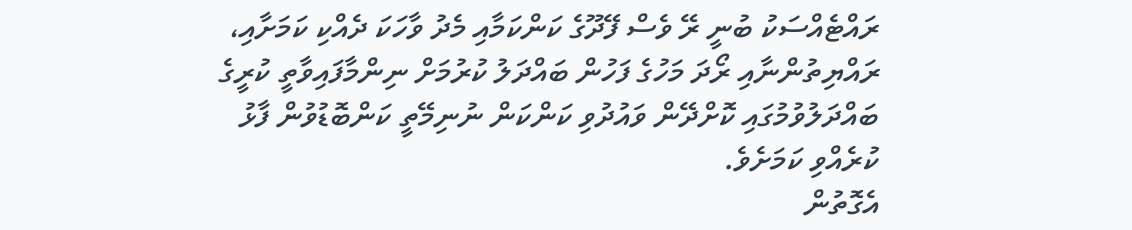ރައްޓެއްސަކު ބުނީ ރޭ ވެސް ފޭދޫގެ ކަންކަމާއި މެދު ވާހަކަ ދެއްކި ކަމަށާއި، ރައްޔިތުންނާއި ރޯދަ މަހުގެ ފަހުން ބައްދަލު ކުރުމަށް ނިންމާފައިވާތީ ކުރީގެ ބައްދަލުވުމުގައި ކޮށްދޭން ވައުދުވި ކަންކަން ނުނިމޭތީ ކަންބޮޑުވުން ފާޅު ކުރެއްވި ކަމަށެވެ.
އެގޮތުން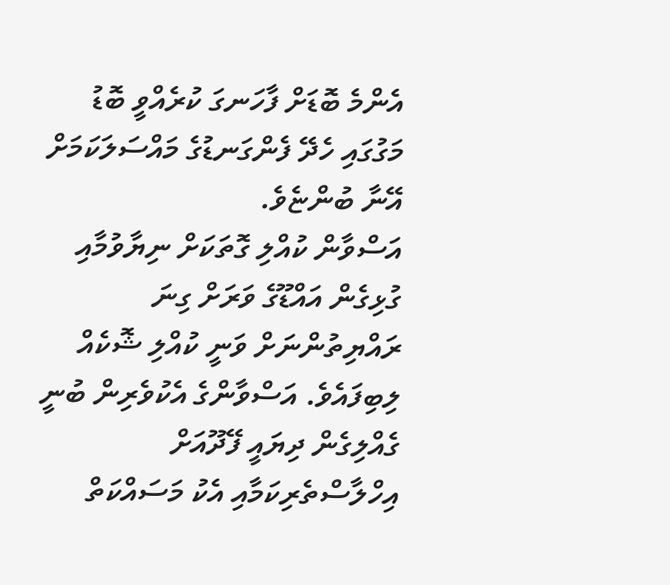އެންމެ ބޮޑަށް ފާހަނގަ ކުރެއްވީ ބޮޑު މަގުގައި ހެދޭ ފެންގަނޑުގެ މައްސަލަކަމަށް އޭނާ ބުންޏެވެ.
އަސްވާން ކުއްލި ގޮތަކަށް ނިޔާވުމާއި ގުޅިގެން އައްޑޫގެ ވަރަށް ގިނަ ރައްޔިތުންނަށް ވަނީ ކުއްލި ޝޮކެއް ލިބިފައެވެ. އަސްވާންގެ އެކުވެރިން ބުނީ ގެއްލިގެން ދިޔައީ ފޭދޫއަށް އިހްލާސްތެރިކަމާއި އެކު މަސައްކަތް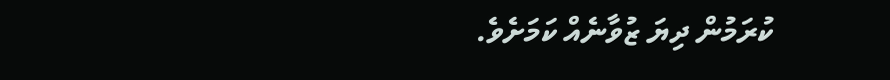ކުރަމުން ދިޔަ ޒުވާނެއް ކަމަށެވެ.